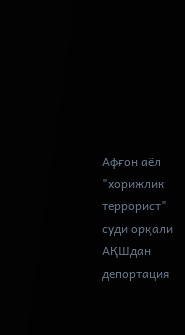Афғон аёл "хорижлик террорист" суди орқали АҚШдан депортация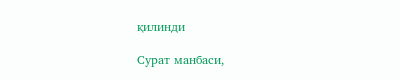қилинди

Сурат манбаси,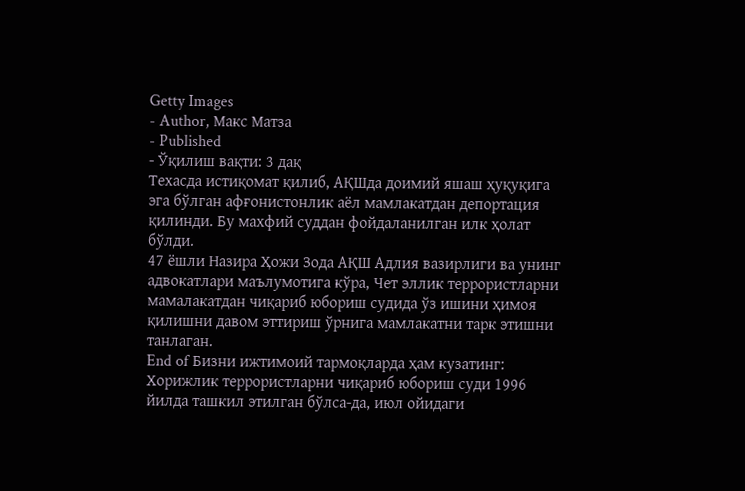Getty Images
- Author, Макс Матза
- Published
- Ўқилиш вақти: 3 дақ
Техасда истиқомат қилиб, АҚШда доимий яшаш ҳуқуқига эга бўлган афғонистонлик аёл мамлакатдан депортация қилинди. Бу махфий суддан фойдаланилган илк ҳолат бўлди.
47 ёшли Назира Ҳожи Зода АҚШ Адлия вазирлиги ва унинг адвокатлари маълумотига кўра, Чет эллик террористларни мамалакатдан чиқариб юбориш судида ўз ишини ҳимоя қилишни давом эттириш ўрнига мамлакатни тарк этишни танлаган.
End of Бизни ижтимоий тармоқларда ҳам кузатинг:
Хорижлик террористларни чиқариб юбориш суди 1996 йилда ташкил этилган бўлса-да, июл ойидаги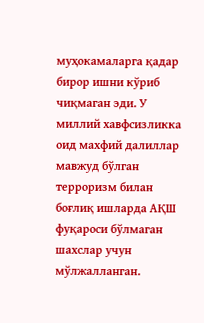муҳокамаларга қадар бирор ишни кўриб чиқмаган эди. У миллий хавфсизликка оид махфий далиллар мавжуд бўлган терроризм билан боғлиқ ишларда АҚШ фуқароси бўлмаган шахслар учун мўлжалланган.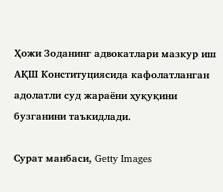Ҳожи Зоданинг адвокатлари мазкур иш АҚШ Конституциясида кафолатланган адолатли суд жараёни ҳуқуқини бузганини таъкидлади.

Сурат манбаси, Getty Images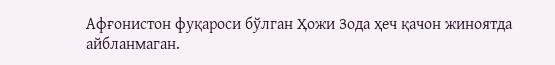Афғонистон фуқароси бўлган Ҳожи Зода ҳеч қачон жиноятда айбланмаган.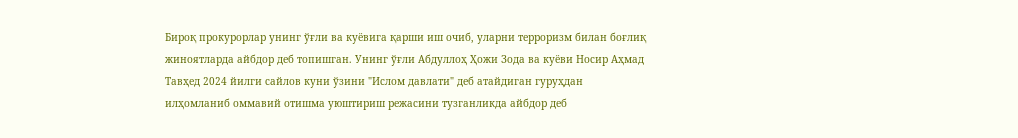Бироқ прокурорлар унинг ўғли ва куёвига қарши иш очиб, уларни терроризм билан боғлиқ жиноятларда айбдор деб топишган. Унинг ўғли Абдуллоҳ Ҳожи Зода ва куёви Носир Аҳмад Тавҳед 2024 йилги сайлов куни ўзини "Ислом давлати" деб атайдиган гуруҳдан илҳомланиб оммавий отишма уюштириш режасини тузганликда айбдор деб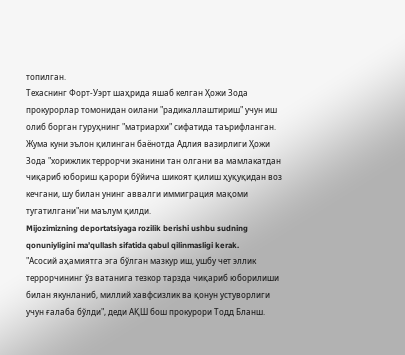топилган.
Техаснинг Форт-Уэрт шаҳрида яшаб келган Ҳожи Зода прокурорлар томонидан оилани "радикаллаштириш" учун иш олиб борган гуруҳнинг "матриархи" сифатида таърифланган.
Жума куни эълон қилинган баёнотда Адлия вазирлиги Ҳожи Зода "хорижлик террорчи эканини тан олгани ва мамлакатдан чиқариб юбориш қарори бўйича шикоят қилиш ҳуқуқидан воз кечгани, шу билан унинг аввалги иммиграция мақоми тугатилгани"ни маълум қилди.
Mijozimizning deportatsiyaga rozilik berishi ushbu sudning qonuniyligini ma’qullash sifatida qabul qilinmasligi kerak.
"Асосий аҳамиятга эга бўлган мазкур иш, ушбу чет эллик террорчининг ўз ватанига тезкор тарзда чиқариб юборилиши билан якунланиб, миллий хавфсизлик ва қонун устуворлиги учун ғалаба бўлди", деди АҚШ бош прокурори Тодд Бланш.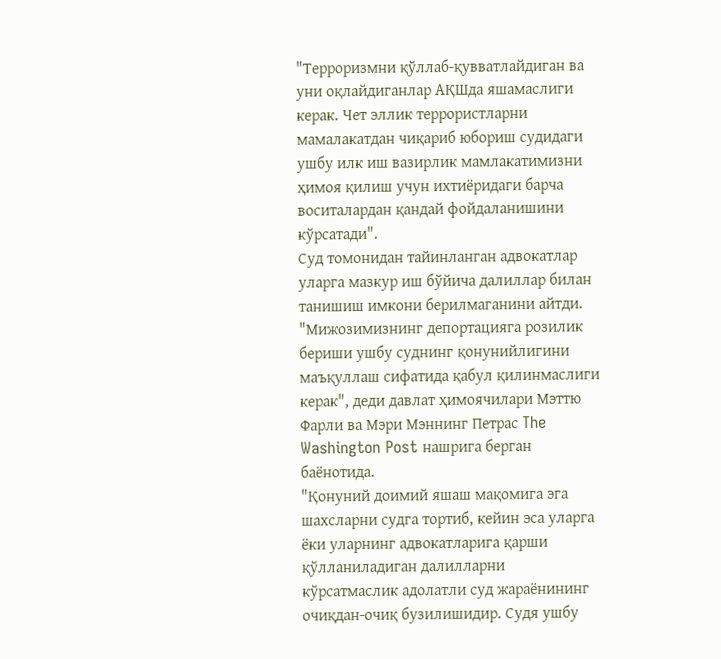"Терроризмни қўллаб-қувватлайдиган ва уни оқлайдиганлар АҚШда яшамаслиги керак. Чет эллик террористларни мамалакатдан чиқариб юбориш судидаги ушбу илк иш вазирлик мамлакатимизни ҳимоя қилиш учун ихтиёридаги барча воситалардан қандай фойдаланишини кўрсатади".
Суд томонидан тайинланган адвокатлар уларга мазкур иш бўйича далиллар билан танишиш имкони берилмаганини айтди.
"Мижозимизнинг депортацияга розилик бериши ушбу суднинг қонунийлигини маъқуллаш сифатида қабул қилинмаслиги керак", деди давлат ҳимоячилари Мэттю Фарли ва Мэри Мэннинг Петрас The Washington Post нашрига берган баёнотида.
"Қонуний доимий яшаш мақомига эга шахсларни судга тортиб, кейин эса уларга ёки уларнинг адвокатларига қарши қўлланиладиган далилларни кўрсатмаслик адолатли суд жараёнининг очиқдан-очиқ бузилишидир. Судя ушбу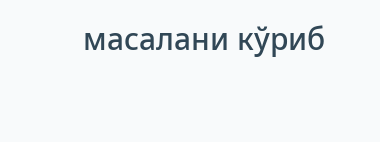масалани кўриб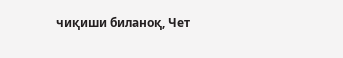чиқиши биланоқ, Чет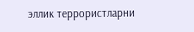эллик террористларни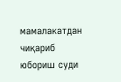мамалакатдан чиқариб юбориш суди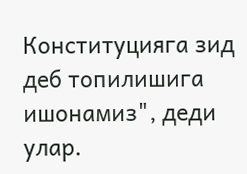Конституцияга зид деб топилишига ишонамиз", деди улар.